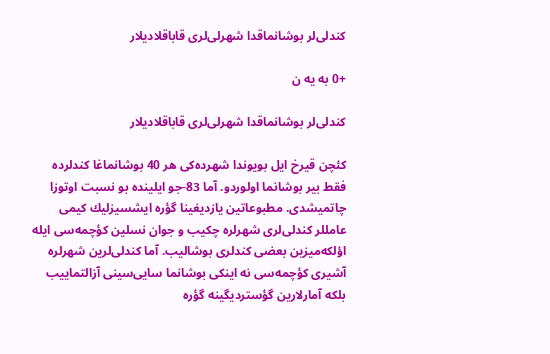كندلی‌لر بوشانماقدا شهرلی‌لری قاباقلادیلار

+0 به یه ن

كندلی‌لر بوشانماقدا شهرلی‌لری قاباقلادیلار

كئچن قیرخ ایل بویوندا شهرده‌كی هر 40 بوشانماغا كندلرده فقط بیر بوشانما اولوردو. آما 83-جو ایلینده بو نسبت اوتوزا چاتمیشدی. مطبوعاتین یازدیغینا گؤره ایشسیزلیك كیمی عامللر كندلی‌لری شهرلره چكیب و جوان نسلین كؤچمه‌سی ایله اؤلكه‌میزین بعضی كندلری بوشالیب. آما كندلی‌لرین شهرلره آشیری كؤچمه‌سی نه اینكی بوشانما سایی‌سینی آزالتماییب بلكه آمارلارین گؤستردیگینه گؤره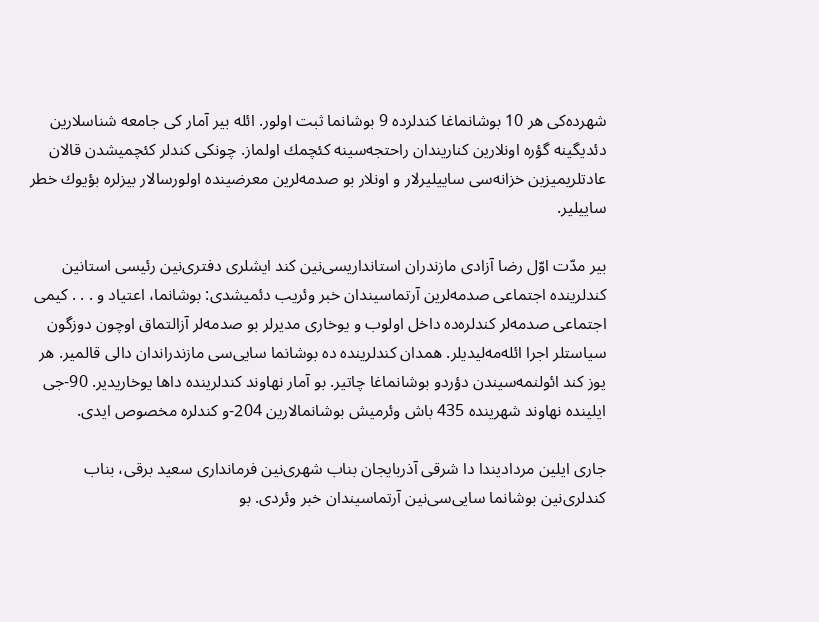شهرده‌كی هر 10 بوشانماغا كندلرده 9 بوشانما ثبت اولور. ائله بیر آمار كی جامعه شناسلارین دئدیگینه گؤره اونلارین كناریندان راحتجه‌سینه كئچمك اولماز. چونكی كندلر كئچمیشدن قالان عادتلریمیزین خزانه‌سی ساییلیرلار و اونلار بو صدمه‌لرین معرضینده اولورسالار بیزلره بؤیوك خطر ساییلیر.

بیر مدّت اوّل رضا آزادی مازندران استانداریسی‌نین كند ایشلری دفتری‌نین رئیسی استانین كندلرینده اجتماعی صدمه‌لرین آرتماسیندان خبر وئریب دئمیشدی: بوشانما، اعتیاد و . . . كیمی اجتماعی صدمه‌لر كندلره‌ده داخل اولوب و یوخاری مدیرلر بو صدمه‌لر آزالتماق اوچون دوزگون سیاستلر اجرا ائله‌مه‌لیدیلر. همدان كندلرینده ده بوشانما سایی‌سی مازندراندان دالی قالمیر. هر یوز كند ائولنمه‌سیندن دؤردو بوشانماغا چاتیر. بو آمار نهاوند كندلرینده داها یوخاریدیر. 90-جی ایلینده نهاوند شهرینده 435 باش وئرمیش بوشانمالارین 204-و كندلره مخصوص ایدی.

جاری ایلین مردادیندا دا شرقی آذربایجان بناب شهری‌نین فرمانداری سعید برقی، بناب كندلری‌نین بوشانما سایی‌سی‌نین آرتماسیندان خبر وئردی. بو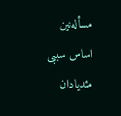مسأله‌نین اساس سببی مئدیادان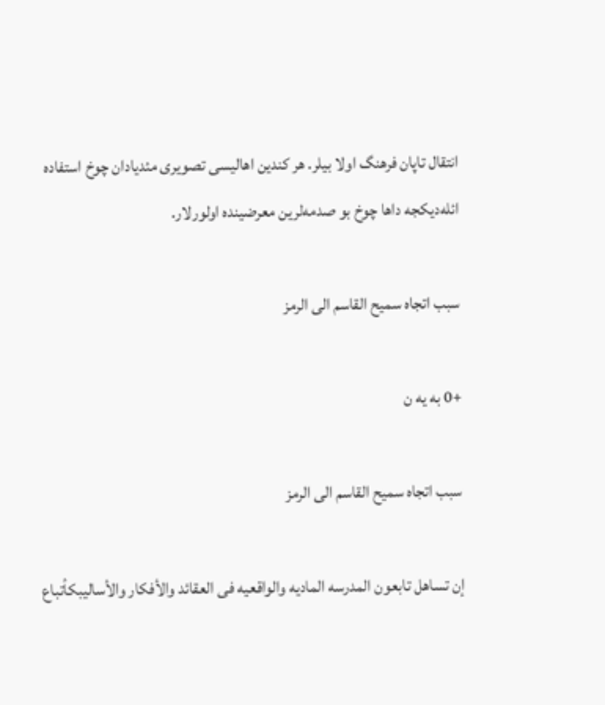انتقال تاپان فرهنگ اولا بیلر. هر كندین اهالیسی تصویری مئدیادان چوخ استفاده ائله‌دیكجه داها چوخ بو صدمه‌لرین معرضینده اولورلار.

سبب اتجاه سمیح القاسم الی الرمز

+0 به یه ن

سبب اتجاه سمیح القاسم الی الرمز

إن تساهل تابعون المدرسه المادیه والواقعیه فی العقائد والأفكار والأسالیبكأتباع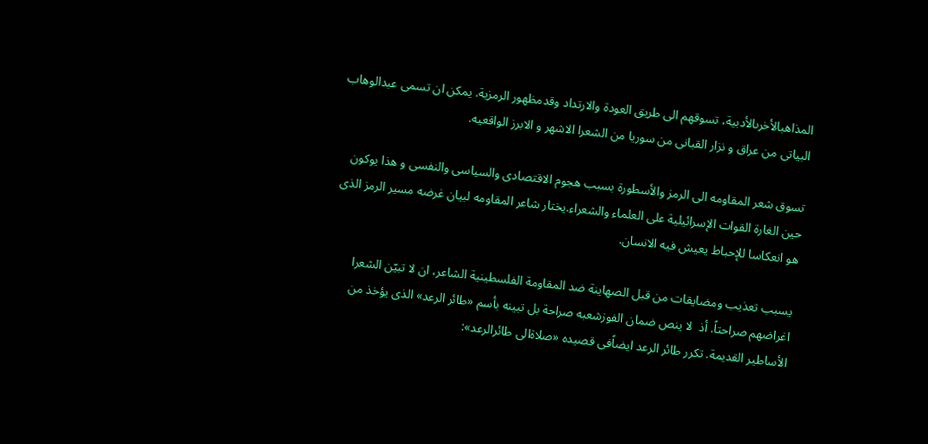المذاهبالأخرىالأدبیة، تسوقهم الی طریق العودة والارتداد وقدمظهور الرمزیة. یمكن ان تسمی عبدالوهاب البیاتی من عراق و نزار القبانی من سوریا من الشعرا الاشهر و الابرز الواقعیه.

تسوق شعر المقاومه الی الرمز والأسطورة بسبب هجوم الاقتصادی والسیاسی والنفسی و هذا یوكون حین الغارة القوات الإسرائیلیة على العلماء والشعراء.یختار شاعر المقاومه لبیان غرضه مسیر الرمز الذی هو انعكاسا للإحباط یعیش فیه الانسان.

یسبب تعذیب ومضایقات من قبل الصهاینة ضد المقاومة الفلسطینیة الشاعر، ان لا تبیّن الشعرا اغراضهم صراحتاً. أذ  لا ینص ضمان الفوزشعبه صراحة بل تبینه بأسم «طائر الرعد» الذی یؤخذ من الأساطیر القدیمة. تكرر طائر الرعد ایضاًفی قصیده «صلاةالی طائرالرعد»: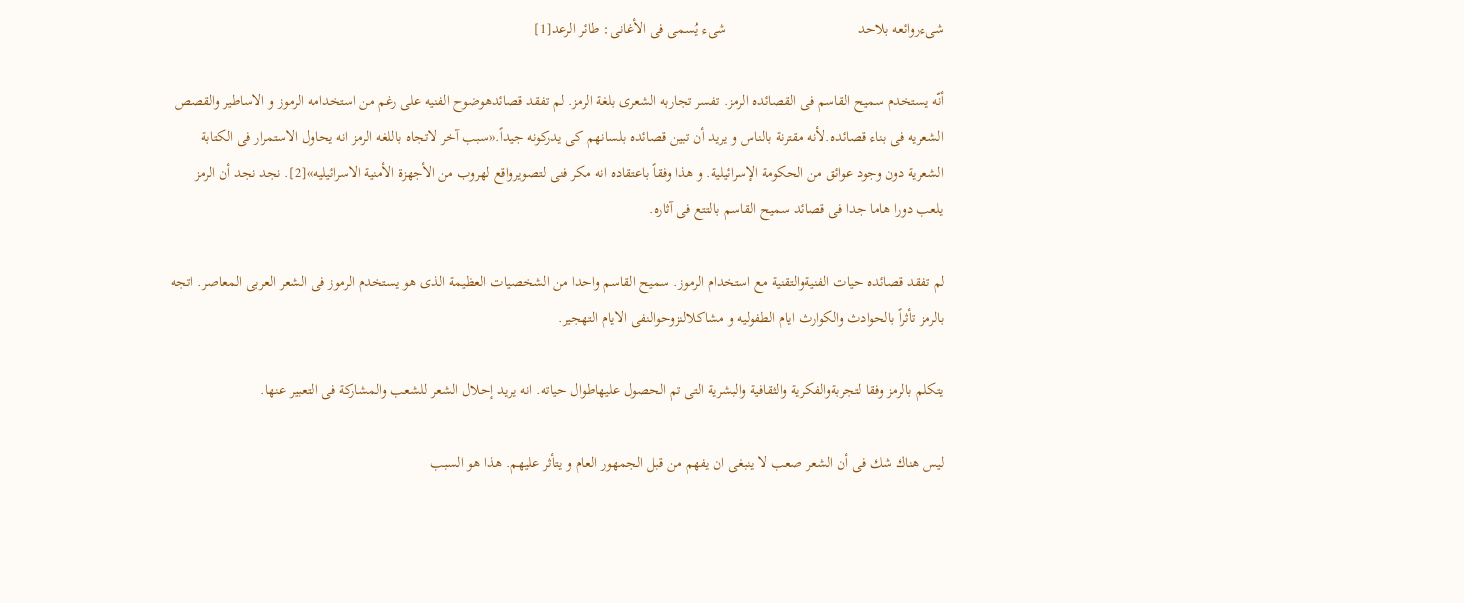شیءروائعه بلاحد                                   شیء یُسمی فی الأغانی: طائر الرعد[1]

أنّه یستخدم سمیح القاسم فی القصائده الرمز. تفسر تجاربه الشعری بلغة الرمز. لم تفقد قصائدهوضوح الفنیه علی رغم من استخدامه الرموز و الاساطیر والقصص الشعریه فی بناء قصائده.لأنه مقترنة بالناس و یرید أن تبین قصائده بلسانهم كی یدركونه جیداً.«سبب آخر لاتجاه باللغه الرمز انه یحاول الاستمرار فی الكتابة الشعریة دون وجود عوائق من الحكومة الإسرائیلیة. و هذا وفقاً باعتقاده انه مكر فنی لتصویرواقع لهروب من الأجهزة الأمنیة الاسرائیلیه»[2]. نجد نجد أن الرمز یلعب دورا هاما جدا فی قصائد سمیح القاسم بالتتع فی آثاره.

لم تفقد قصائده حیات الفنیةوالتقنیة مع استخدام الرموز. سمیح القاسم واحدا من الشخصیات العظیمة الذی هو یستخدم الرموز فی الشعر العربی المعاصر. اتجه بالرمز تأثراً بالحوادث والكوارث ایام الطفولیه و مشاكلالنزوحوالنفی الایام التهجیر.

یتكلم بالرمز وفقا لتجربةوالفكریة والثقافیة والبشریة التی تم الحصول علیهاطوال حیاته. انه یرید إحلال الشعر للشعب والمشاركة فی التعبیر عنها.

لیس هناك شك فی أن الشعر صعب لا ینبغی ان یفهم من قبل الجمهور العام و یتأثر علیهم. هذا هو السبب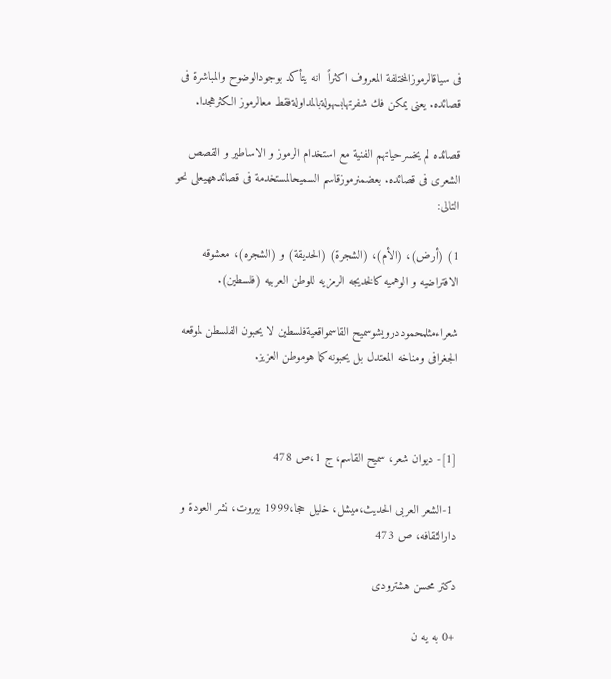فی سیاقالرموزالمختلفة المعروف اكثراً  انه یتأكد بوجودالوضوح والمباشرة فی قصائده. یعنی یمكن فك شفرتهابسهولةبالمداولةفقط معالرموز الكثرهجدا.

قصائده لم یخسرحیاتهم الفنیة مع استخدام الرموز و الاساطیر و القصص الشعری فی قصائده. بعضمنرموزقاسم السمیحالمستخدمة فی قصائدههیعلى نحو التالی:

1) (أرض)، (الأم)، (الشجرة) (الحدیقة) و (الشجره)، معشوقه الافتراضیه و الوهمیه كالخدیجه الرمزیه للوطن العربیه (فلسطین).

شعراءمثلمحموددرویشوسمیح القاسمواقعیةفلسطین لا یحبون الفلسطن لموقعه الجغرافی ومناخه المعتدل بل یحبونه كما هوموطن العزیز.



[1]- دیوان شعر، سمیح القاسم، ج 1،ص 478

 1-الشعر العربی الحدیث،میشل، خلیل حجا،1999 بیروت، نشر العودة و دارالثقافه، ص 473

دكتر محسن هشترودی

+0 به یه ن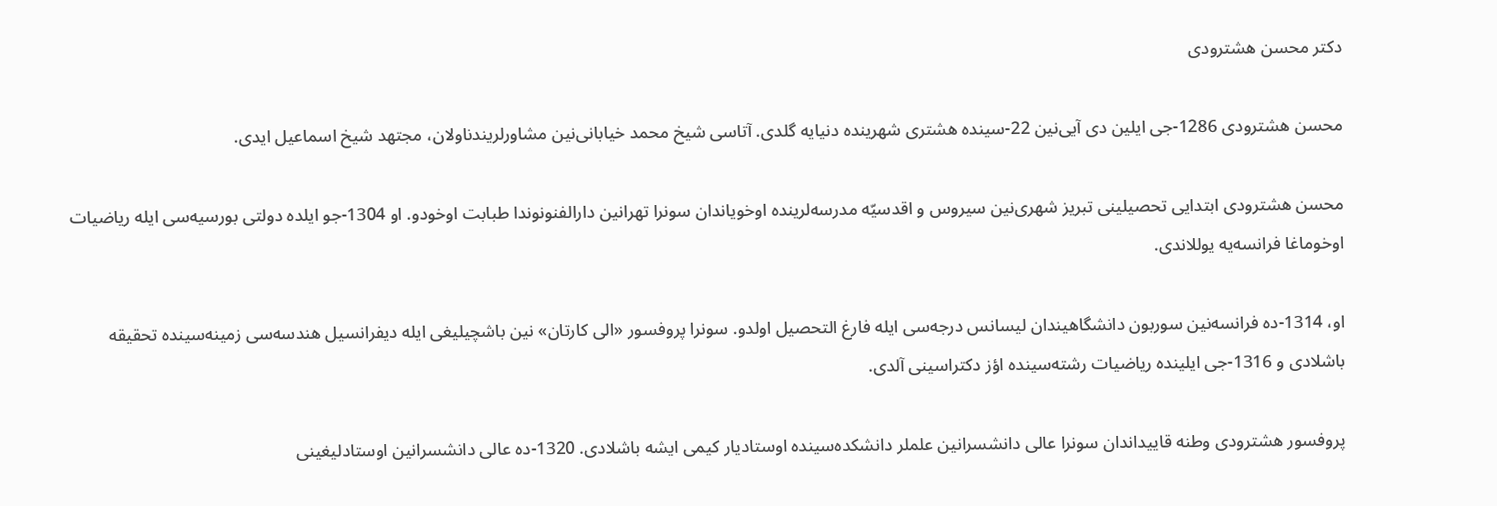دكتر محسن هشترودی

محسن هشترودی 1286-جی ایلین دی آیی‌نین 22-سینده هشتری شهرینده دنیایه گلدی. آتاسی شیخ محمد خیابانی‌نین مشاورلریندناولان، مجتهد شیخ اسماعیل ایدی.

محسن هشترودی ابتدایی تحصیلینی تبریز شهری‌نین سیروس و اقدسیّه مدرسه‌لرینده اوخویاندان سونرا تهرانین دارالفنونوندا طبابت اوخودو. او 1304-جو ایلده دولتی بورسیه‌سی ایله ریاضیات اوخوماغا فرانسه‌یه یوللاندی.

او، 1314-ده فرانسه‌نین سوربون دانشگاهیندان لیسانس درجه‌سی ایله فارغ التحصیل اولدو. سونرا پروفسور «الی كارتان» نین باشچیلیغی ایله دیفرانسیل هندسه‌سی زمینه‌سینده تحقیقه باشلادی و 1316-جی ایلینده ریاضیات رشته‌سینده اؤز دكتراسینی آلدی.

پروفسور هشترودی وطنه قاییداندان سونرا عالی دانشسرا‌نین علملر دانشكده‌سینده اوستادیار كیمی ایشه باشلادی. 1320-ده عالی دانشسرانین اوستادلیغینی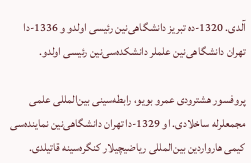آلدی. 1320-ده تبریز دانشگاهی‌نین رئیسی اولدو و 1336-دا تهران دانشگاهی‌نین علملر دانشكده‌سی‌نین رئیسی اولدو.

پروفسور هشترودی عمرو بویو، رابطه‌سینی بین‌المللی علمی مجمعلرله ساخلادی. او 1329-دا تهران دانشگاهی‌نین نماینده‌سی كیمی هارواردین بین‌المللی ریاضیچیلار كنگره‌سینه قاتیلدی.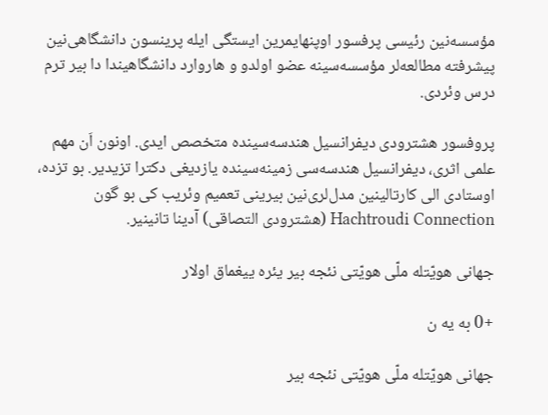مؤسسه‌نین رئیسی پرفسور اوپنهایمرین ایستگی ایله پرینسون دانشگاهی‌نین پیشرفته مطالعه‌لر مؤسسه‌سینه عضو اولدو و هاروارد دانشگاهیندا دا بیر ترم درس وئردی.

پروفسور هشترودی دیفرانسیل هندسه‌سینده متخصص ایدی. اونون اَن مهم علمی اثری، دیفرانسیل هندسه‌سی زمینه‌سینده یازدیغی دكترا تزیدیر. بو تزده، اوستادی الی كارتالینین مدل‌لری‌نین بیرینی تعمیم وئریب كی بو گون Hachtroudi Connection (هشترودی التصاقی) آدینا تانینیر.

جهانی هویّتله ملّی هویّتی نئجه بیر یئره ییغماق اولار

+0 به یه ن

جهانی هویّتله ملّی هویّتی نئجه بیر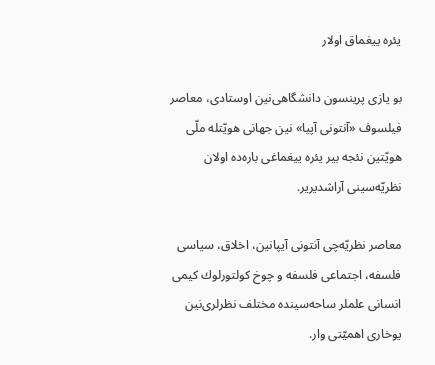یئره ییغماق اولار

بو یازی پرینسون دانشگاهی‌نین اوستادی، معاصر فیلسوف «آنتونی آپیا» نین جهانی هویّتله ملّی هویّتین نئجه بیر یئره ییغماغی باره‌ده اولان نظریّه‌سینی آراشدیریر.

معاصر نظریّه‌چی آنتونی آیپانین، اخلاق، سیاسی فلسفه، اجتماعی فلسفه و چوخ كولتورلوك كیمی انسانی علملر ساحه‌سینده مختلف نظرلری‌نین یوخاری اهمیّتی وار.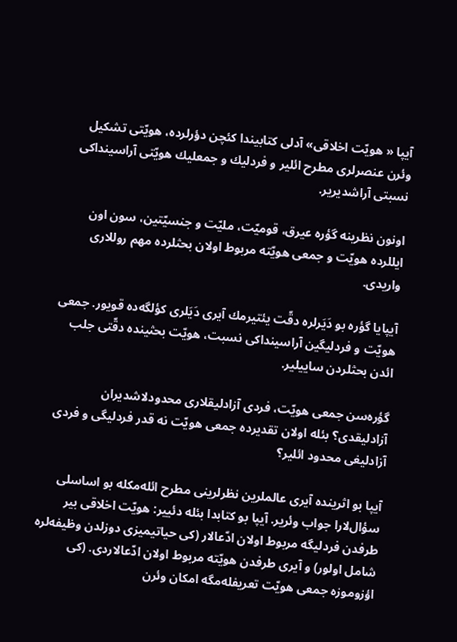آیپا « هویّت اخلاقی» آدلی كتابیندا كئچن دؤرلرده، هویّتی تشكیل وئرن عنصرلری مطرح ائلیر و فردلیك و جمعلیك هویّتی آراسینداكی نسبتی آراشدیریر.

اونون نظرینه گؤره عیرق، قومیّت، ملیّت و جنسیّتین، سون اون ایللرده هویّت و جمعی هویّته مربوط اولان بحثلرده مهم روللاری واریدی.

آیپایا گؤره بو دَیَرلره دقّت یئتیرمك آیری دَیَلری كؤلگه‌ده قویور. جمعی هویّت و فردلیگین آراسینداكی نسبت، هویّت بحثینده دقّتی جلب ائدن بحثلردن ساییلیر.

گؤره‌سن جمعی هویّت، فردی آزادلیقلاری محدودلاشدیران آزادلیقدی؟ بئله اولان تقدیرده جمعی هویّت نه قدر فردلیگی و فردی آزادلیغی محدود ائلیر؟

آیپا بو اثرینده آیری عالملرین نظرلرینی مطرح ائله‌مكله بو اساسلی سؤال‌لارا جواب وئریر. آیپا بو كتابدا بئله دئییر: هویّت اخلاقی بیر طرفدن فردلیگه مربوط اولان ادّعالار (كی حیاتیمیزی دوزلدن وظیفه‌لره شامل اولور) و آیری طرفدن هویّته مربوط اولان ادّعالاردی. (كی اؤزوموزه جمعی هویّت تعریفله‌مگه امكان وئرن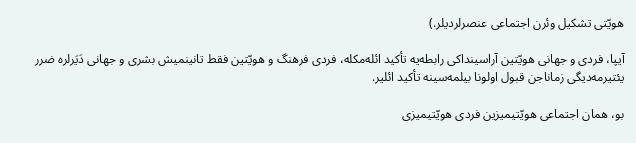هویّتی تشكیل وئرن اجتماعی عنصرلردیلر.)

آیپا، فردی و جهانی هویّتین آراسینداكی رابطه‌یه تأكید ائله‌مكله، فردی فرهنگ و هویّتین فقط تانینمیش بشری و جهانی دَیَرلره ضرر یئتیرمه‌دیگی زماناجن قبول اولونا بیلمه‌سینه تأكید ائلیر.

بو، همان اجتماعی هویّتیمیزین فردی هویّتیمیزی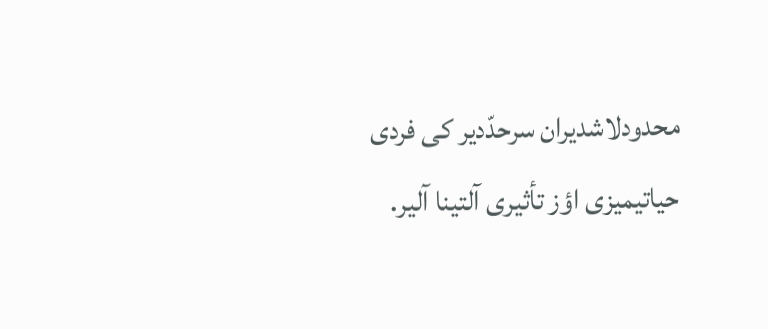محدودلاشدیران سرحدّدیر كی فردی حیاتیمیزی اؤز تأثیری آلتینا آلیر.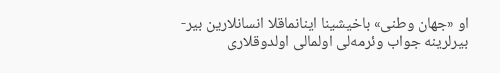او «جهان وطنی» باخیشینا اینانماقلا انسانلارین بیر-بیرلرینه جواب وئرمه‌لی اولمالی اولدوقلاری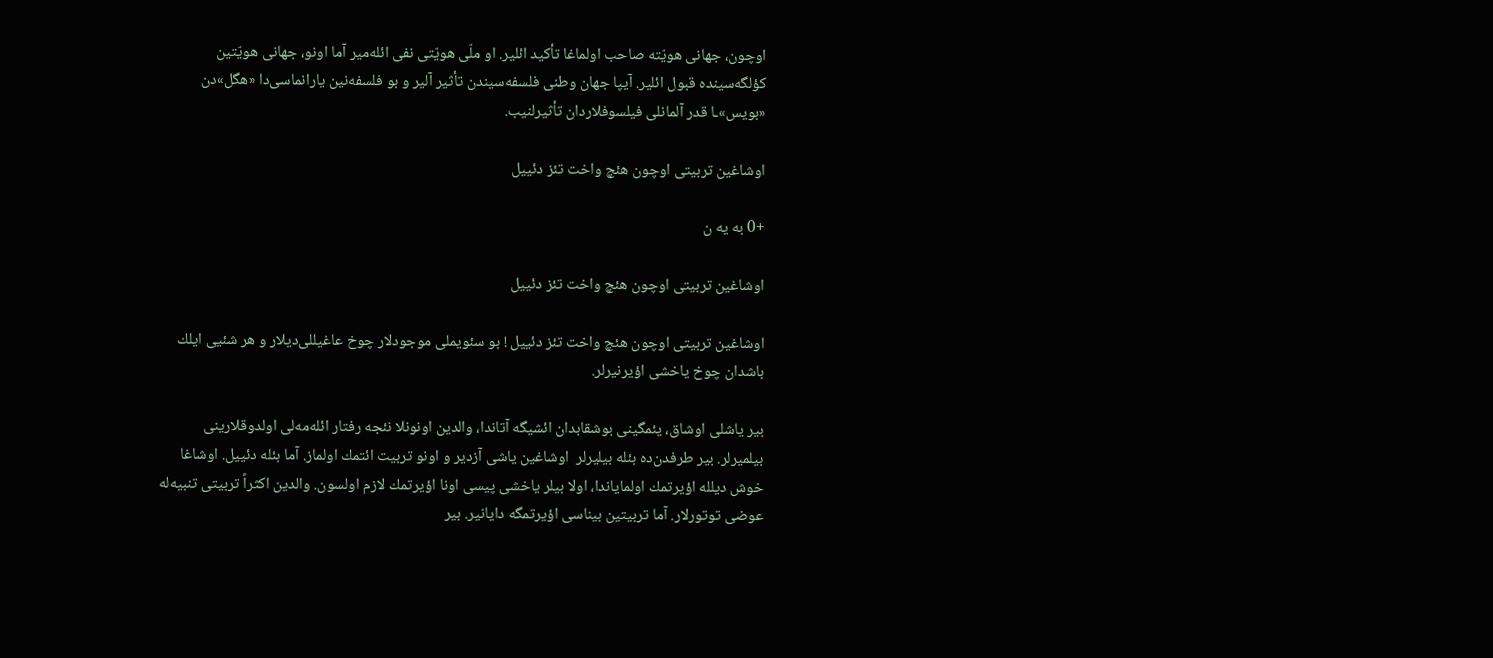اوچون، جهانی هویّته صاحب اولماغا تأكید ائلیر. او ملّی هویّتی نفی ائله‌میر آما اونو، جهانی هویّتین كؤلگه‌سینده قبول ائلیر. آیپا جهان وطنی فلسفه‌سیندن تأثیر آلیر و بو فلسفه‌نین یارانماسی‌دا «هگل»دن «بویس»ـا قدر آلمانلی فیلسوفلاردان تأثیرلنیب.

اوشاغین تربیتی اوچون هئچ واخت تئز دئییل

+0 به یه ن

اوشاغین تربیتی اوچون هئچ واخت تئز دئییل

اوشاغین تربیتی اوچون هئچ واخت تئز دئییل ! بو سئویملی موجودلار چوخ عاغیللی‌دیلار و هر شئیی ایلك باشدان چوخ یاخشی اؤیرنیرلر.

بیر یاشلی اوشاق، یئمگینی بوشقابدان ائشیگه آتاندا، والدین اونونلا نئجه رفتار ائله‌مه‌لی اولدوقلارینی بیلمیرلر. بیر طرفدن‌ده بئله بیلیرلر  اوشاغین یاشی آزدیر و اونو تربیت ائتمك اولماز. آما بئله دئییل. اوشاغا خوش دیلله اؤیرتمك اولمایاندا، اولا بیلر یاخشی پیسی اونا اؤیرتمك لازم اولسون. والدین اكثراً تربیتی تنبیه‌له عوضی توتورلار. آما تربیتین بیناسی اؤیرتمگه دایانیر. بیر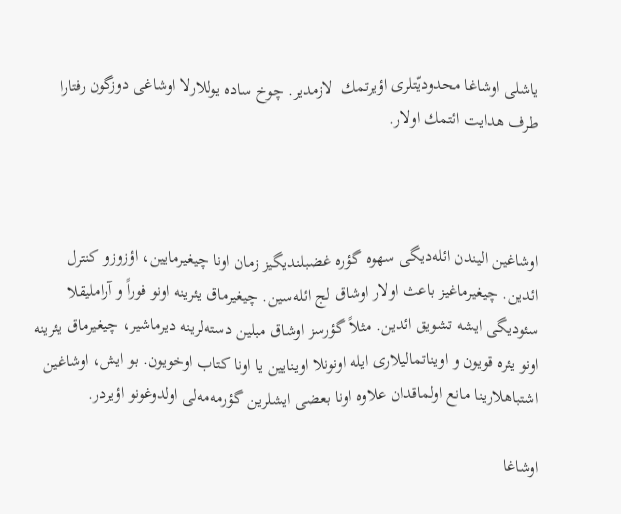یاشلی اوشاغا محدودیّتلری اؤیرتمك  لازمدیر. چوخ ساده یوللارلا اوشاغی دوزگون رفتارا طرف هدایت ائتمك اولار.



اوشاغین الیندن ائله‌دیگی سهوه گؤره غضبلندیگیز زمان اونا چیغیرمایین، اؤزوزو كنترل ائدین. چیغیرماغیز باعث اولار اوشاق لج ائله‌سین. چیغیرماق یئرینه اونو فوراً و آراملیقلا سئودیگی ایشه تشویق ائدین. مثلاً گؤرسز اوشاق مبلین دسته‌لرینه دیرماشیر، چیغیرماق یئرینه اونو یئره قویون و اویناتمالیلاری ایله اونونلا اوینایین یا اونا كتاب اوخویون. بو ایش، اوشاغین اشتباهلارینا مانع اولماقدان علاوه اونا بعضی ایشلرین گؤرمه‌مه‌لی اولدوغونو اؤیردر.

اوشاغا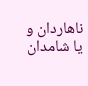ناهاردان و یا شامدان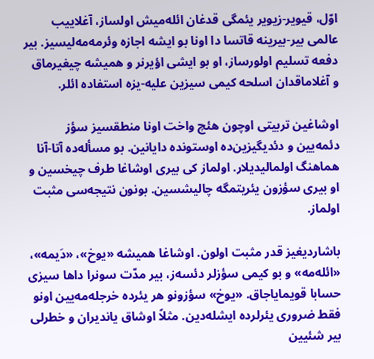اوّل، قیویر-زیویر یئمگی قدغان ائله‌میش اولساز، آغلاییب عالمی بیر-بیرینه قاتسا دا اونا بو ایشه اجازه وئرمه‌مه‌لیسیز. بیر دفعه تسلیم اولورساز، او بو ایشی اؤیرنر و همیشه چیغیرماق و آغلاماقدان اسلحه كیمی سیزین علیه-یزه استفاده ائلر.

اوشاغین تربیتی اوچون هئچ واخت اونا منطقسیز سؤز دئمه‌یین و دئدیگیزین‌ده اوستونده دایانین. بو مسأله‌ده آتا-آنا هماهنگ اولمالیدیلار. اولماز كی بیری اوشاغا طرف چیخسین و او بیری سؤزون یئریتمگه چالیشسین. بونون نتیجه‌سی مثبت اولماز.

باشاردیغیز قدر مثبت اولون. اوشاغا همیشه «یوخ»، «دَیمه»، «ائله‌مه» و بو كیمی سؤزلر دئسه‌ز، بیر مدّت سونرا داها سیزی حسابا قویمایا‌جاق. «یوخ» سؤزونو هر یئرده خرجله‌مه‌یین اونو فقط ضروری یئرلرده ایشله‌دین. مثلاً اوشاق یاندیران و خطرلی بیر شئیین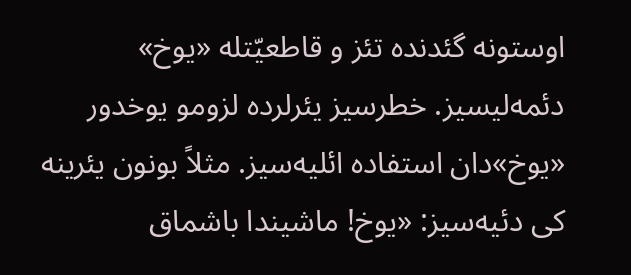اوستونه گئدنده تئز و قاطعیّتله «یوخ» دئمه‌لیسیز. خطرسیز یئرلرده لزومو یوخدور «یوخ»دان استفاده ائلیه‌سیز. مثلاً بونون یئرینه كی دئیه‌سیز: «یوخ! ماشیندا باشماق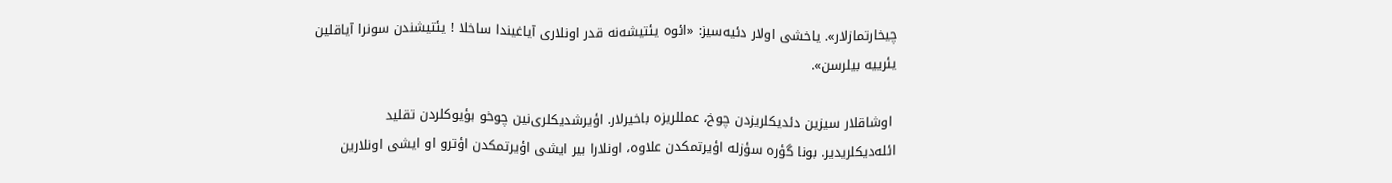چیخارتمازلار». یاخشی اولار دئیه‌سیز: «ائوه یئتیشه‌نه قدر اونلاری آیاغیندا ساخلا ! یئتیشندن سونرا آیاقلین یئرییه بیلرسن».

 اوشاقلار سیزین دئدیكلریزدن چوخ، عمللریزه باخیرلار. اؤیرشدیكلری‌نین چوخو بؤیوكلردن تقلید ائله‌دیكلریدیر. بونا گؤره سؤزله اؤیرتمكدن علاوه، اونلارا بیر ایشی اؤیرتمكدن اؤترو او ایشی اونلارین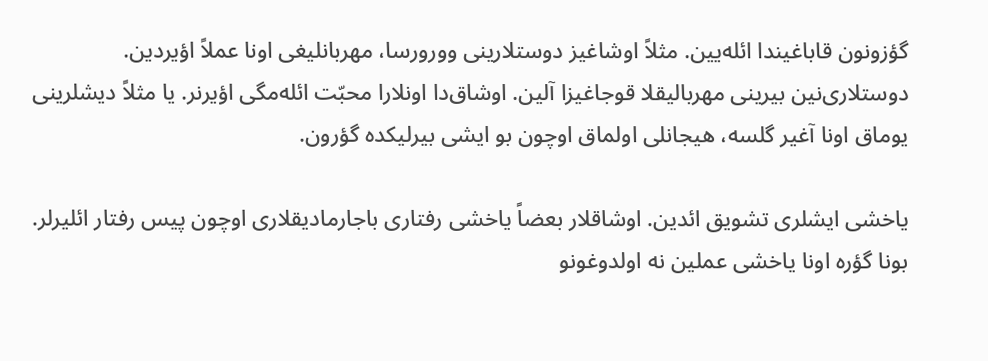گؤزونون قاباغیندا ائله‌یین. مثلاً اوشاغیز دوستلارینی وورورسا، مهربانلیغی اونا عملاً اؤیردین. دوستلاری‌نین بیرینی مهربالیقلا قوجاغیزا آلین. اوشاق‌دا اونلارا محبّت ائله‌مگی اؤیرنر. یا مثلاً دیشلرینی یوماق اونا آغیر گلسه، هیجانلی اولماق اوچون بو ایشی بیرلیكده گؤرون.

یاخشی ایشلری تشویق ائدین. اوشاقلار بعضاً یاخشی رفتاری باجارمادیقلاری اوچون پیس رفتار ائلیرلر. بونا گؤره اونا یاخشی عملین نه اولدوغونو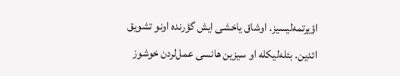اؤیرتمه‌لیسیز. اوشاق یاخشی ایش گؤرنده اونو تشویق ائدین. بئله‌لیكله او سیزین هانسی عمل‌لردن خوشوز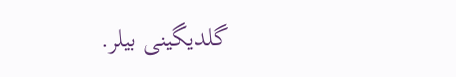گلدیگینی بیلر.